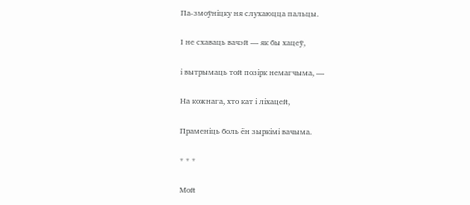Па-змоўніцку ня слухаюцца пальцы.

І не схаваць вачэй — як бы хацеў,

і вытрымаць той позірк немагчыма, —

На кожнага, хто кат і ліхацей,

Праменіць боль ён зыркімі вачыма.

* * *

Мой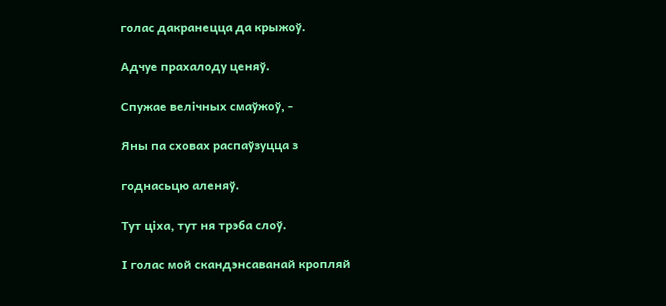голас дакранецца да крыжоў.

Адчуе прахалоду ценяў.

Спужае велічных смаўжоў, -

Яны па сховах распаўзуцца з

годнасьцю аленяў.

Тут ціха, тут ня трэба слоў.

І голас мой скандэнсаванай кропляй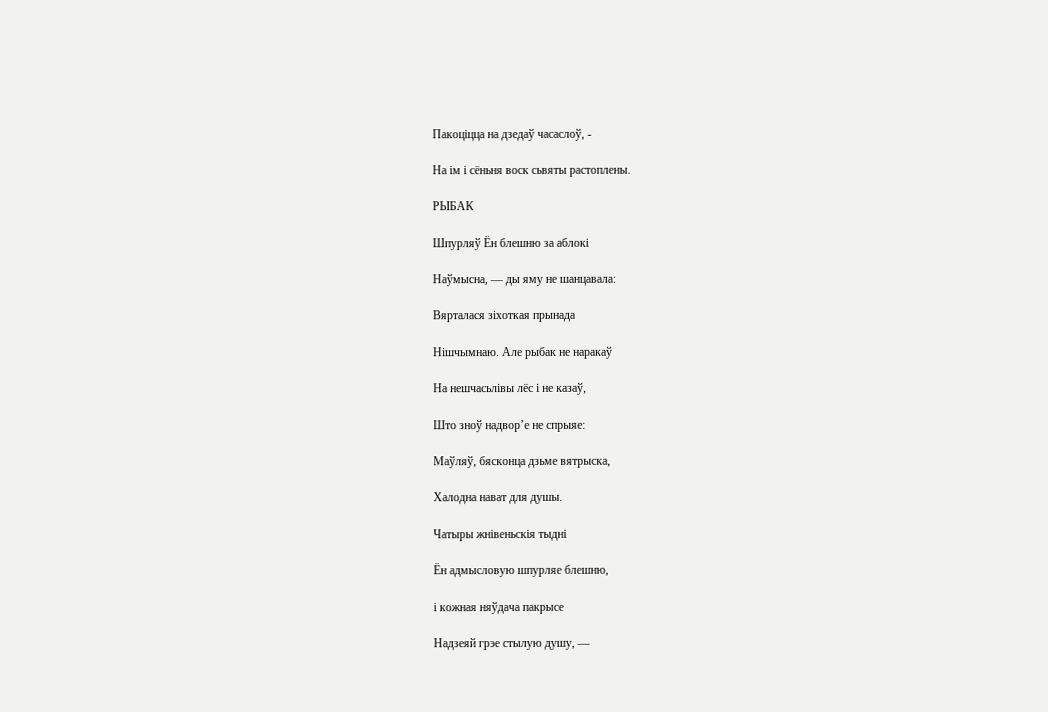Пакоціцца на дзедаў часаслоў, -

На ім і сёньня воск сьвяты растоплены.

РЫБАК

Шпурляў Ён блешню за аблокі

Наўмысна, — ды яму не шанцавала:

Вярталася зіхоткая прынада

Нішчымнаю. Але рыбак не наракаў

На нешчасьлівы лёс і не казаў,

Што зноў надвор’е не спрыяе:

Маўляў, бясконца дзьме вятрыска,

Халодна нават для душы.

Чатыры жнівеньскія тыдні

Ён адмысловую шпурляе блешню,

і кожная няўдача пакрысе

Надзеяй грэе стылую душу, —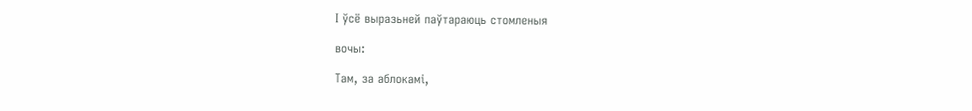І ўсё выразьней паўтараюць стомленыя

вочы:

Там, за аблокамі,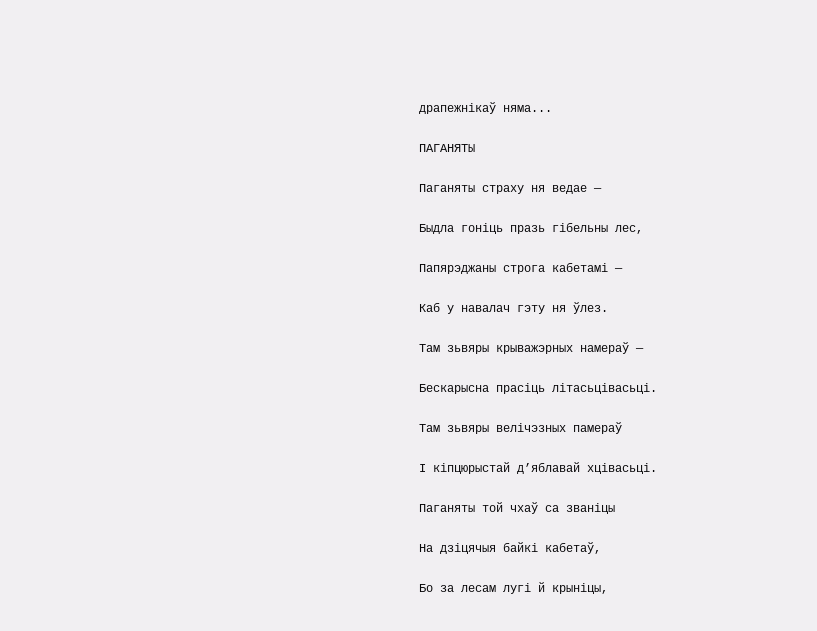драпежнікаў няма...

ПАГАНЯТЫ

Паганяты страху ня ведае —

Быдла гоніць празь гібельны лес,

Папярэджаны строга кабетамі —

Каб у навалач гэту ня ўлез.

Там зьвяры крыважэрных намераў —

Бескарысна прасіць літасьцівасьці.

Там зьвяры велічэзных памераў

І кіпцюрыстай д’яблавай хцівасьці.

Паганяты той чхаў са званіцы

На дзіцячыя байкі кабетаў,

Бо за лесам лугі й крыніцы,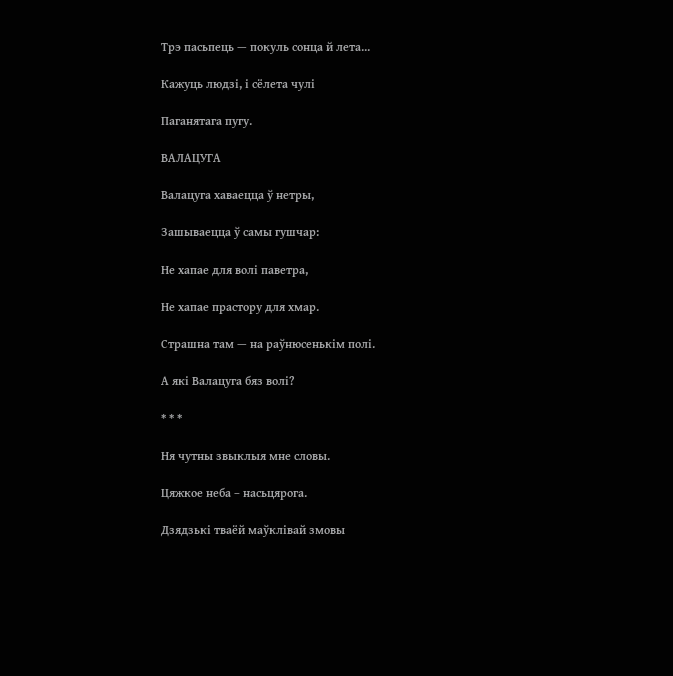Трэ пасьпець — покуль сонца й лета...

Кажуць людзі, і сёлета чулі

Паганятага пугу.

ВАЛАЦУГА

Валацуга хаваецца ў нетры,

Зашываецца ў самы гушчар:

Не хапае для волі паветра,

Не хапае прастору для хмар.

Страшна там — на раўнюсенькім полі.

А які Валацуга бяз волі?

* * *

Ня чутны звыклыя мне словы.

Цяжкое неба – насьцярога.

Дзядзькі тваёй маўклівай змовы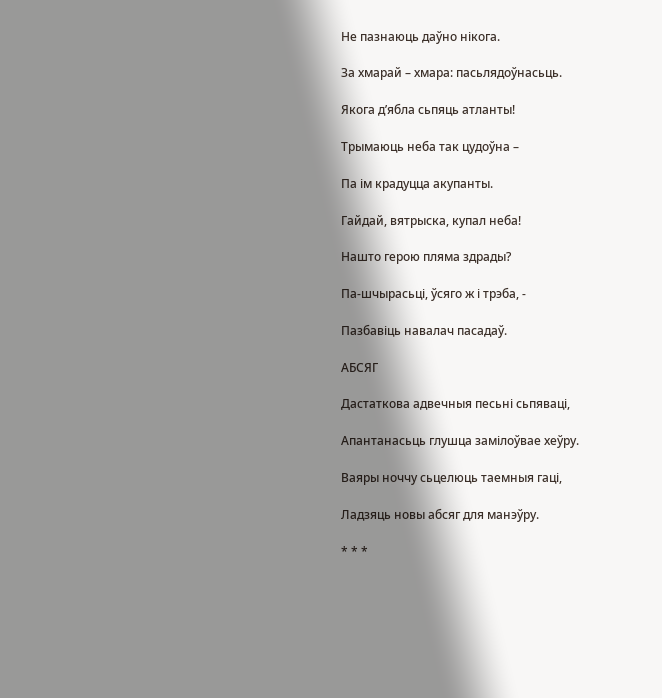Не пазнаюць даўно нікога.

За хмарай – хмара: пасьлядоўнасьць.

Якога д’ябла сьпяць атланты!

Трымаюць неба так цудоўна –

Па ім крадуцца акупанты.

Гайдай, вятрыска, купал неба!

Нашто герою пляма здрады?

Па-шчырасьці, ўсяго ж і трэба, -

Пазбавіць навалач пасадаў.

АБСЯГ

Дастаткова адвечныя песьні сьпяваці,

Апантанасьць глушца замілоўвае хеўру.

Ваяры ноччу сьцелюць таемныя гаці,

Ладзяць новы абсяг для манэўру.

* * *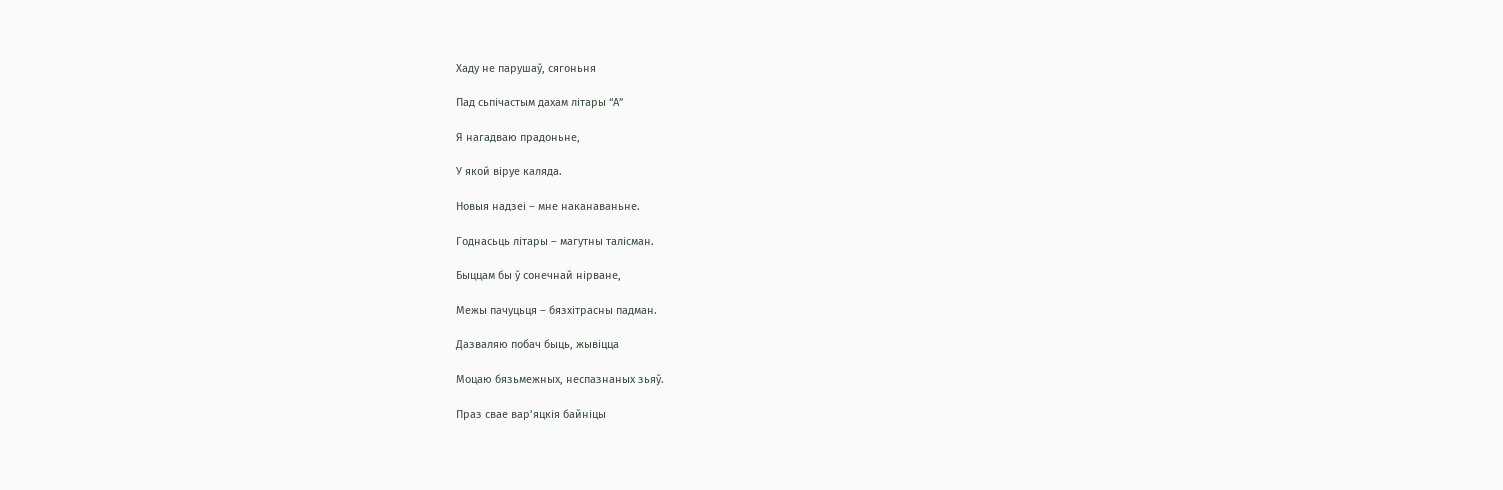Хаду не парушаў, сягоньня

Пад сьпічастым дахам літары “А”

Я нагадваю прадоньне,

У якой віруе каляда.

Новыя надзеі – мне наканаваньне.

Годнасьць літары – магутны талісман.

Быццам бы ў сонечнай нірване,

Межы пачуцьця – бязхітрасны падман.

Дазваляю побач быць, жывіцца

Моцаю бязьмежных, неспазнаных зьяў.

Праз свае вар’яцкія байніцы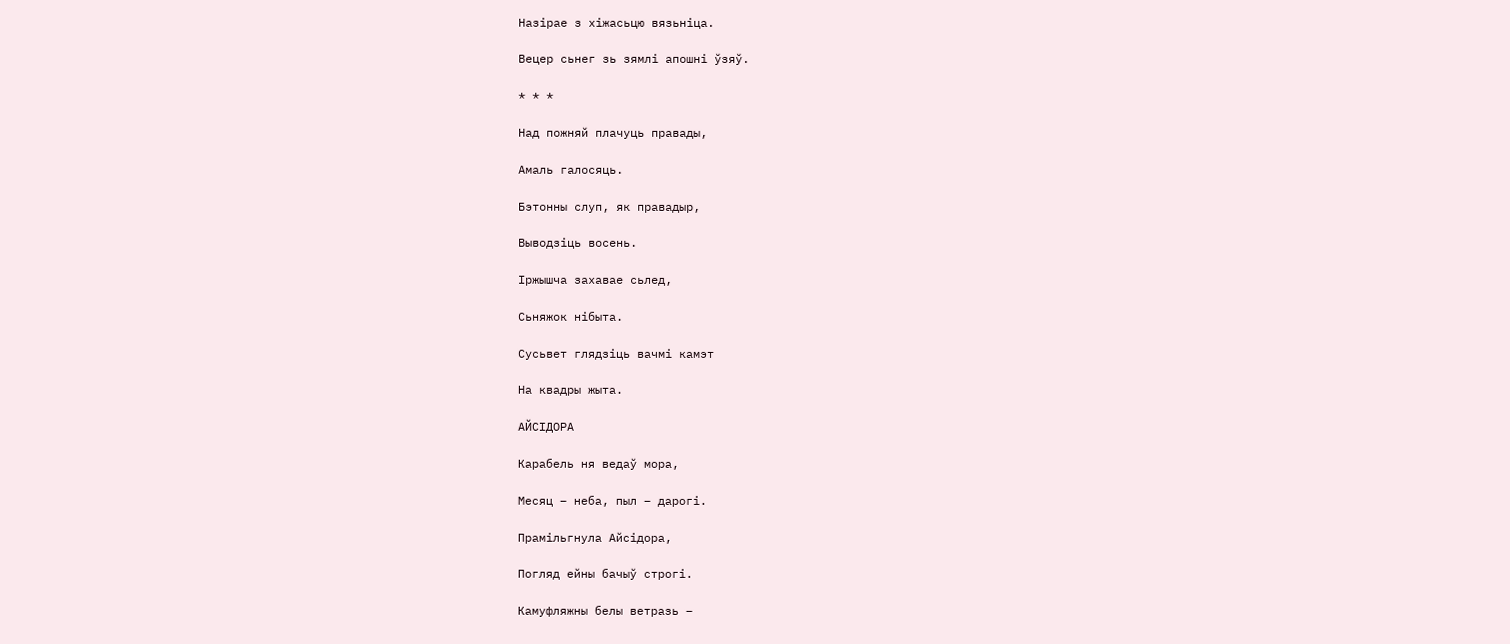Назірае з хіжасьцю вязьніца.

Вецер сьнег зь зямлі апошні ўзяў.

* * *

Над пожняй плачуць правады,

Амаль галосяць.

Бэтонны слуп, як правадыр,

Выводзіць восень.

Іржышча захавае сьлед,

Сьняжок нібыта.

Сусьвет глядзіць вачмі камэт

На квадры жыта.

АЙСІДОРА

Карабель ня ведаў мора,

Месяц – неба, пыл – дарогі.

Прамільгнула Айсідора,

Погляд ейны бачыў строгі.

Камуфляжны белы ветразь –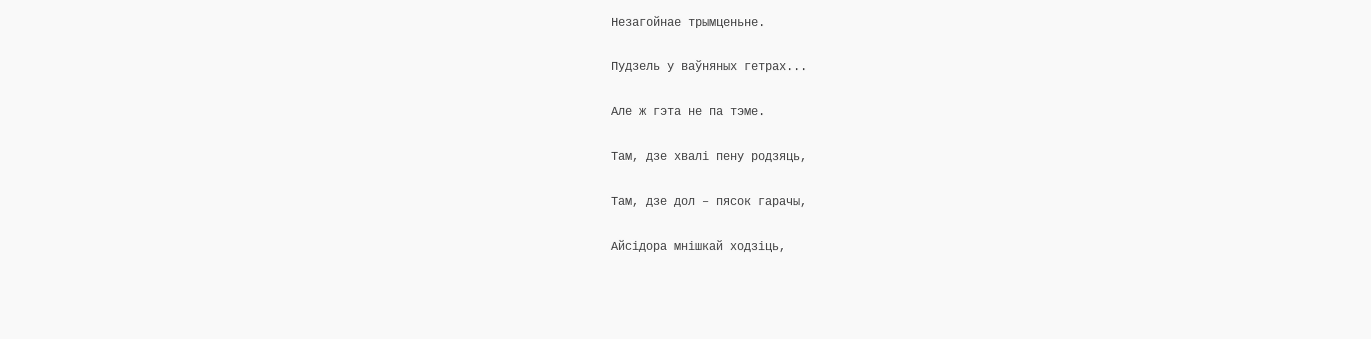Незагойнае трымценьне.

Пудзель у ваўняных гетрах...

Але ж гэта не па тэме.

Там, дзе хвалі пену родзяць,

Там, дзе дол – пясок гарачы,

Айсідора мнішкай ходзіць,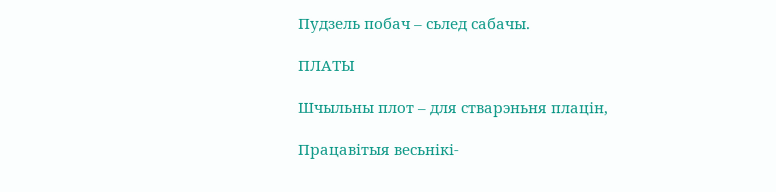Пудзель побач – сьлед сабачы.

ПЛАТЫ

Шчыльны плот – для стварэньня плацін,

Працавітыя весьнікі-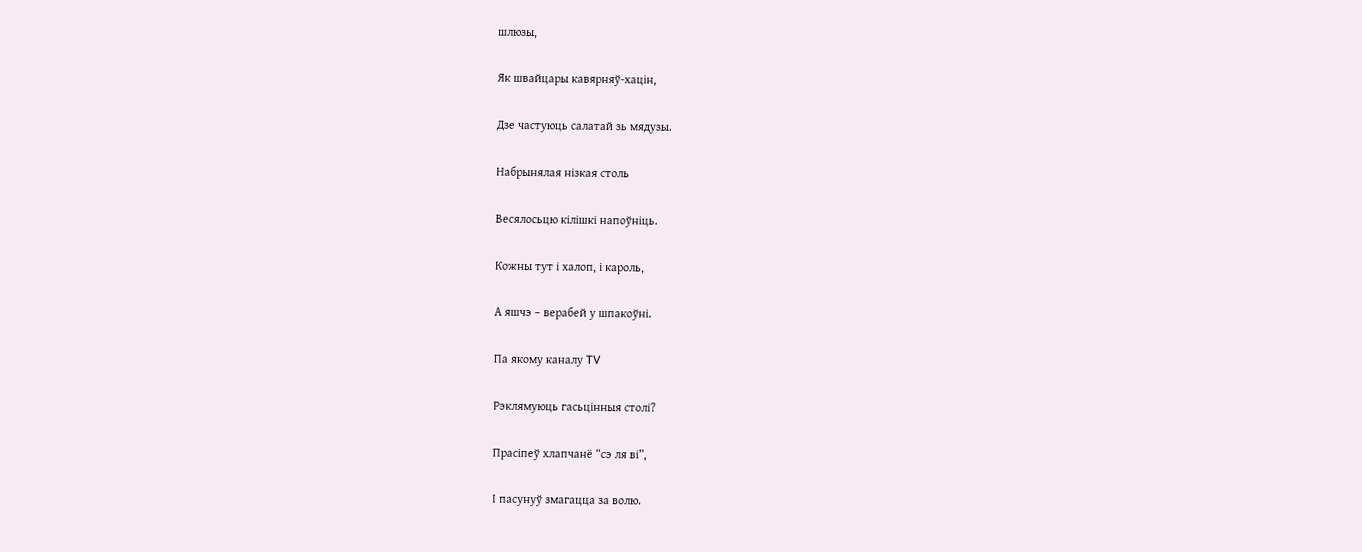шлюзы,

Як швайцары кавярняў-хацін,

Дзе частуюць салатай зь мядузы.

Набрынялая нізкая столь

Весялосьцю кілішкі напоўніць.

Кожны тут і халоп, і кароль,

А яшчэ – верабей у шпакоўні.

Па якому каналу TV

Рэклямуюць гасьцінныя столі?

Прасіпеў хлапчанё “сэ ля ві”,

І пасунуў змагацца за волю.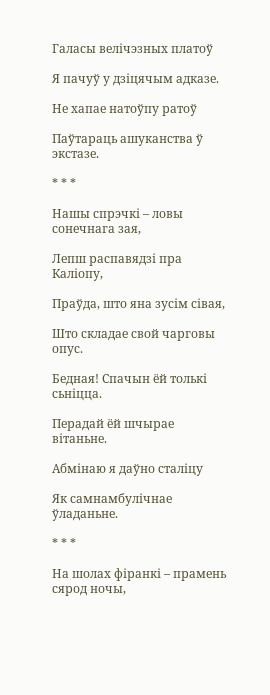Галасы велічэзных платоў

Я пачуў у дзіцячым адказе.

Не хапае натоўпу ратоў

Паўтараць ашуканства ў экстазе.

* * *

Нашы спрэчкі – ловы сонечнага зая,

Лепш распавядзі пра Каліопу,

Праўда, што яна зусім сівая,

Што складае свой чарговы опус.

Бедная! Спачын ёй толькі сьніцца.

Перадай ёй шчырае вітаньне.

Абмінаю я даўно сталіцу

Як самнамбулічнае ўладаньне.

* * *

На шолах фіранкі – прамень сярод ночы,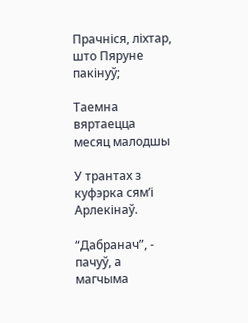Прачніся, ліхтар, што Пяруне пакінуў;

Таемна вяртаецца месяц малодшы

У трантах з куфэрка сям’і Арлекінаў.

“Дабранач”, - пачуў, а магчыма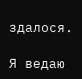здалося.

Я ведаю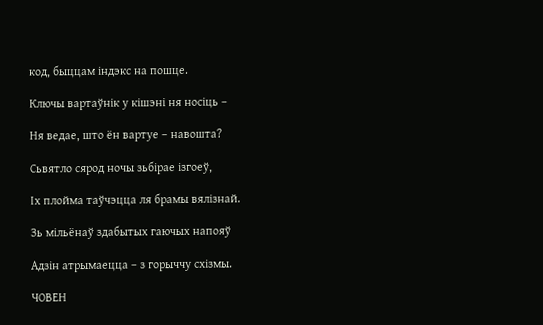код, быццам індэкс на пошце.

Ключы вартаўнік у кішэні ня носіць –

Ня ведае, што ён вартуе – навошта?

Сьвятло сярод ночы зьбірае ізгоеў,

Іх плойма таўчэцца ля брамы вялізнай.

Зь мільёнаў здабытых гаючых напояў

Адзін атрымаецца – з горыччу схізмы.

ЧОВЕН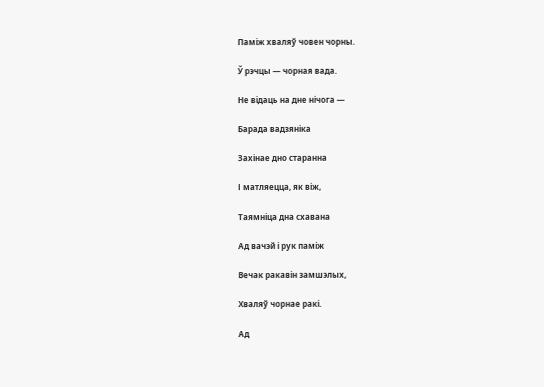Паміж хваляў човен чорны.

Ў рэчцы — чорная вада.

Не відаць на дне нічога —

Барада вадзяніка

Захінае дно старанна

І матляецца, як віж,

Таямніца дна схавана

Ад вачэй і рук паміж

Вечак ракавін замшэлых,

Хваляў чорнае ракі.

Ад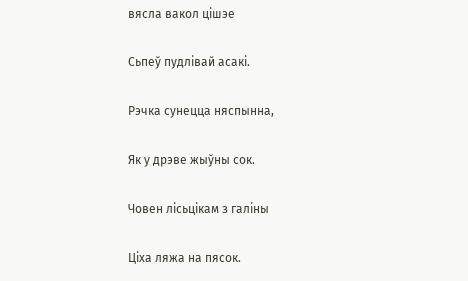вясла вакол цішэе

Сьпеў пудлівай асакі.

Рэчка сунецца няспынна,

Як у дрэве жыўны сок.

Човен лісьцікам з галіны

Ціха ляжа на пясок.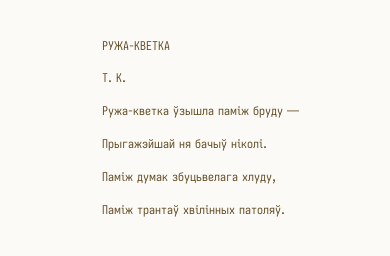РУЖА-КВЕТКА

Т. К.

Ружа-кветка ўзышла паміж бруду —

Прыгажэйшай ня бачыў ніколі.

Паміж думак збуцьвелага хлуду,

Паміж трантаў хвілінных патоляў.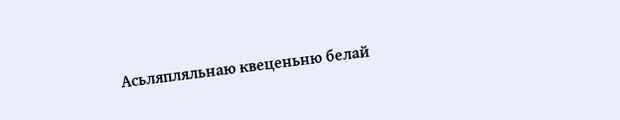Асьляпляльнаю квеценьню белай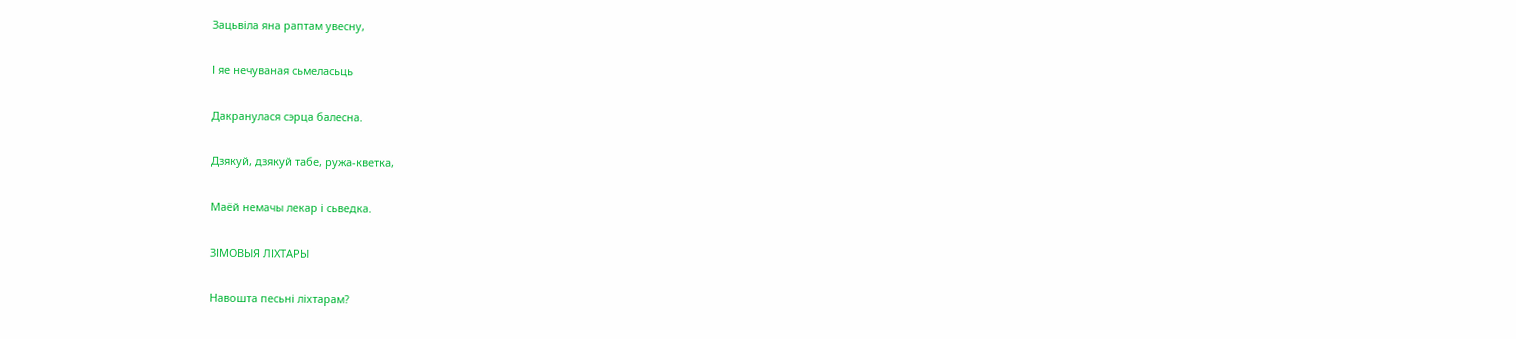Зацьвіла яна раптам увесну,

І яе нечуваная сьмеласьць

Дакранулася сэрца балесна.

Дзякуй, дзякуй табе, ружа-кветка,

Маёй немачы лекар і сьведка.

ЗІМОВЫЯ ЛІХТАРЫ

Навошта песьні ліхтарам?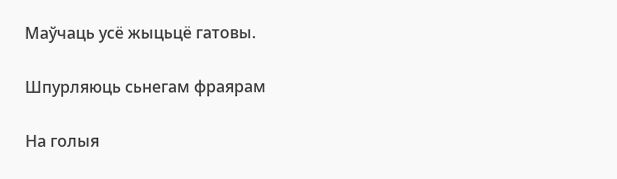Маўчаць усё жыцьцё гатовы.

Шпурляюць сьнегам фраярам

На голыя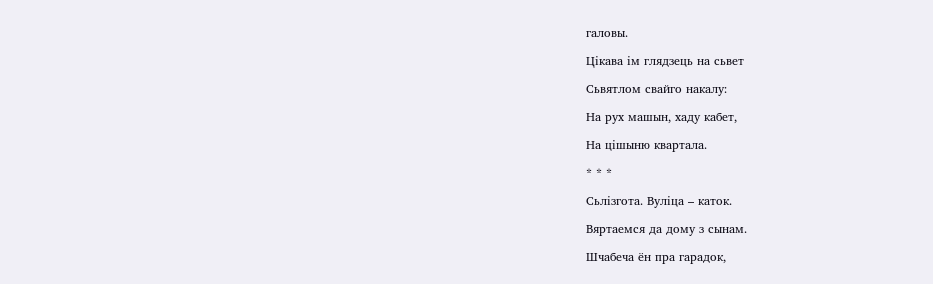галовы.

Цікава ім глядзець на сьвет

Сьвятлом свайго накалу:

На рух машын, хаду кабет,

На цішыню квартала.

* * *

Сьлізгота. Вуліца – каток.

Вяртаемся да дому з сынам.

Шчабеча ён пра гарадок,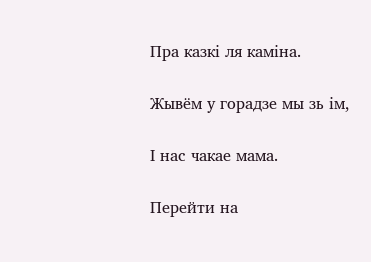Пра казкі ля каміна.

Жывём у горадзе мы зь ім,

І нас чакае мама.

Перейти на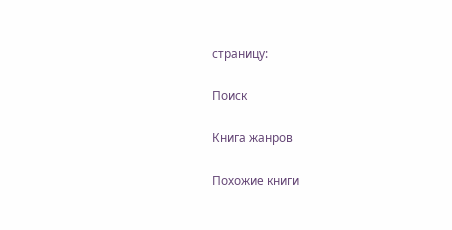страницу:

Поиск

Книга жанров

Похожие книги